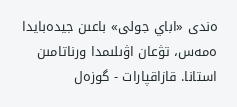ەندى «اباي جولى» باعىن جيدەبايدا ەمەس، تۋعان اۋىلىمدا ورناتامىن
استانا. قازاقپارات - گوزەل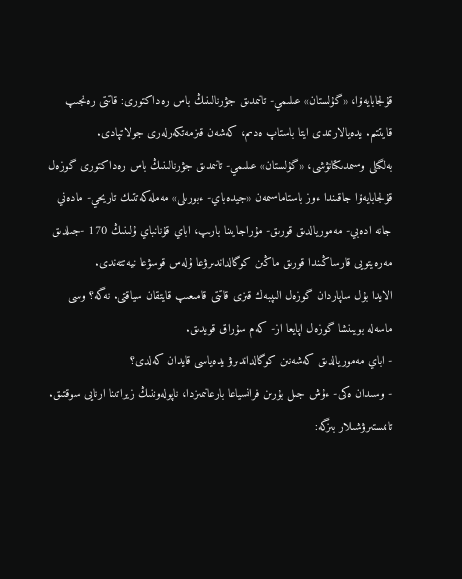قۇلجابايەۆا، «گۇلستان» عىلىمي- تانىمدىق جۋرنالىنىڭ باس رەداكتورى: قاتتى رەنجىپ قايتتىم. يدەيالارىمدى ايتا باستاپ ەدىم، كەشەن قىزمەتكەرلەرى جولاتپادى.
بەلگىلى وسىمدىكتانۋشى، «گۇلستان» عىلىمي- تانىمدىق جۋرنالىنىڭ باس رەداكتورى گوزەل قۇلجابايەۆا جاقىندا ءوز باستاماسىمەن «جيدەباي- ءبورىلى» مەملەكەتتىك تاريحي- مادەني جانە ادەبي- مەموريالدىق قورىق- مۇراجايىنا بارىپ، اباي قۇنانباي ۇلىنىڭ 170 -جىلدىق مەرەيتويى قارساڭىندا قورىق ماڭىن كوگالداندىرۋعا ۇلەس قوسۋعا نيەتتەندى.
الايدا بۇل ساپاردان گوزەل الىپبەك قىزى قاتتى قامىعىپ قايتقان سياقتى. نەگە؟ وسى ماسەلە بويىنشا گوزەل اپايعا از- كەم سۇراق قويدىق.
- اباي مەموريالدىق كەشەنىن كوگالداندىرۋ يدەياسى قايدان كەلدى؟
- وسىدان ەكى- ءۇش جىل بۇرىن فرانسياعا بارعانىمىزدا، ناپولەوننىڭ زيراتىنا ارنايى سوقتىق. تانىستىرۋشىلار بىزگە: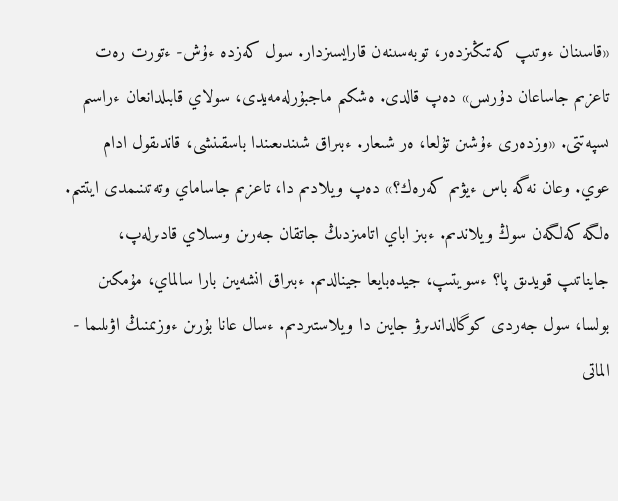«قاسىنان ءوتىپ كەتىڭىزدەر، توبەسىنەن قارايسىزدار. سول كەزدە ءۇش- ءتورت رەت تاعزىم جاساعان دۇرىس» دەپ قالدى. ەشكىم ماجبۇرلەمەيدى، سولاي قابىلدانعان ءراسىم ىسپەتتى. «وزدەرى ءۇشىن تۇلعا، ەر شىعار. ءبىراق شىندىعىندا باسقىنشى، قاندىقول ادام عوي. وعان نەگە باس ءيۋىم كەرەك؟» دەپ ويلادىم دا، تاعزىم جاساماي وتەتىنىمدى ايتتىم. ەلگە كەلگەن سوڭ ويلاندىم. ءبىز اباي اتامىزدىڭ جاتقان جەرىن وسىلاي قادىرلەپ، جايناتىپ قويدىق پا؟ ءسويتىپ، جيدەبايعا جينالدىم. ءبىراق انشەيىن بارا سالماي، مۇمكىن بولسا، سول جەردى كوگالداندىرۋ جايىن دا ويلاستىردىم. ءسال عانا بۇرىن ءوزىمنىڭ اۋىلىما - الماتى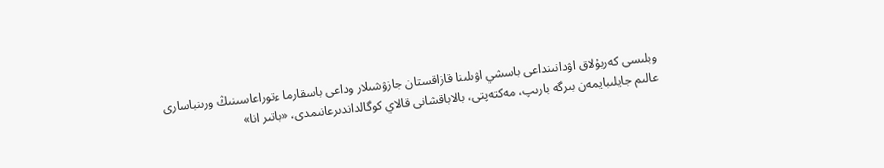وبلىسى كەربۇلاق اۋدانىنداعى باسشي اۋىلىنا قازاقستان جازۋشىلار وداعى باسقارما ءتوراعاسىنىڭ ورىنباسارى عالىم جايلىبايمەن بىرگە بارىپ، مەكتەپتى، بالاباقشانى قالاي كوگالداندىرعانىمدى، «باتىر انا»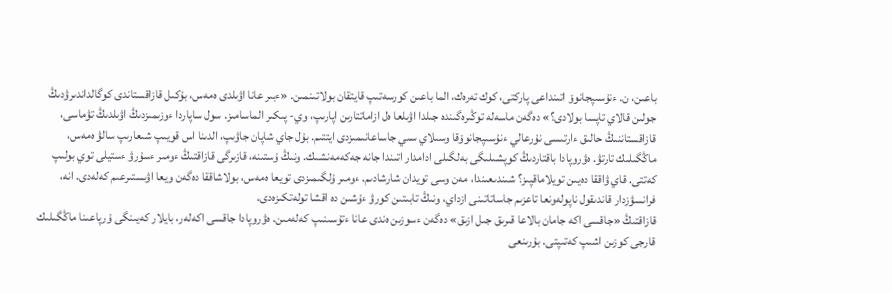باعىن، ن. ءنۇسىپجانوۆ اتىنداعى پاركتى، كوك تەرەك، الما باعىن كورسەتىپ قايتقان بولاتىنمىن. «ءبىر عانا اۋىلدى ەمەس، بۇكىل قازاقستاندى كوگالداندىرۋدىڭ جولىن قالاي تاپسا بولادى؟» دەگەن ماسەلە توڭىرەگىندە جىلدا اۋىلعا ەل ازاماتتارىن اپارىپ، وي- پىكىر الماسامىز. سول ساپاردا ءوزىمىزدىڭ اۋىلدىڭ تۋماسى، قازاقستاننىڭ حالىق ءارتىسى نۇرعالي ءنۇسىپجانوۆقا وسىلاي سىي جاساعانىمىزدى ايتتىم. بۇل جاي شاپان جاۋىپ، الدىنا اس قويىپ شىعارىپ سالۋ ەمەس، ماڭگىلىك تارتۋ. ەۋروپادا باقتاردىڭ كوپشىلىگى بەلگىلى ادامدار اتىندا جانە جەكەمەنشىك. ونىڭ ۇستىنە، قازىرگى قازاقتىڭ ءومىر ءسۇرۋ ءستيلى توي بولىپ كەتتى. قاي ۋاققا دەيىن تويلاماقپىز؟ شىندىعىندا، مەن وسى تويدان شارشادىم. ءومىر ۇلگىمىزدى تويعا ەمەس، بولاشاققا دەگەن ويعا اۋىستىرعىم كەلەدى. انە، فرانسۋزدار قاندىقول ناپولەونعا تاعزىم جاساتاتىنى ازداي، ونىڭ تابىتىن كورۋ ءۇشىن دە اقشا تولەتكىزەدى.
قازاقتىڭ «جاقسى اكە جامان بالاعا قىرىق جىل ازىق» دەگەن ءسوزىن ەندى عانا ءتۇسىنىپ كەلەمىن. ەۋروپادا جاقسى اكەلەر، بايلار كەيىنگى ۇرپاعىنا ماڭگىلىك قارجى كوزىن اشىپ كەتىپتى. بۇرىنعى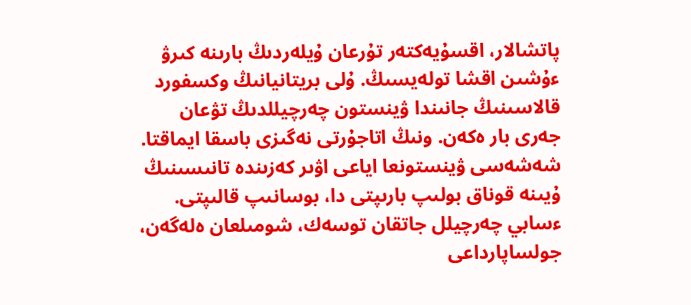پاتشالار، اقسۇيەكتەر تۇرعان ۇيلەردىڭ بارىنە كىرۋ ءۇشىن اقشا تولەيسىڭ. ۇلى بريتانيانىڭ وكسفورد قالاسىنىڭ جانىندا ۋينستون چەرچيللدىڭ تۋعان جەرى بار ەكەن. ونىڭ اتاجۇرتى نەگىزى باسقا ايماقتا. شەشەسى ۋينستونعا اياعى اۋىر كەزىندە تانىسىنىڭ ۇيىنە قوناق بولىپ بارىپتى دا، بوسانىپ قالىپتى. ءسابي چەرچيلل جاتقان توسەك، شومىلعان ەلەگەن، جولساپارداعى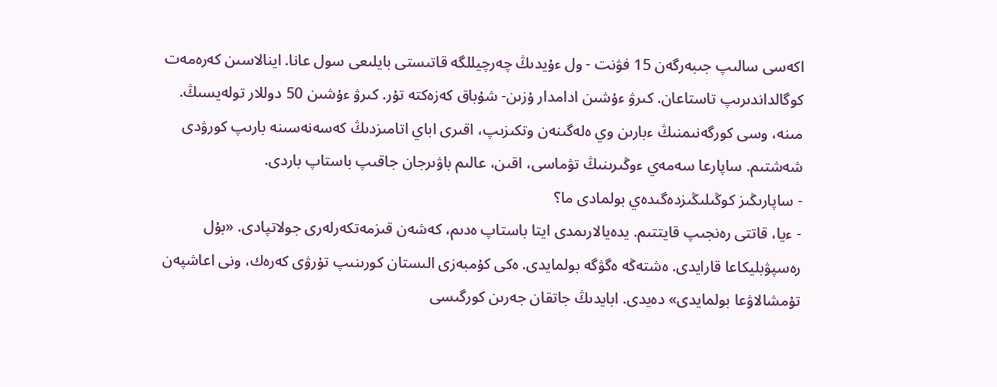اكەسى سالىپ جىبەرگەن 15 فۋنت - ول ءۇيدىڭ چەرچيللگە قاتىستى بايلىعى سول عانا. اينالاسىن كەرەمەت كوگالداندىرىپ تاستاعان. كىرۋ ءۇشىن ادامدار ۇزىن- شۇباق كەزەكتە تۇر. كىرۋ ءۇشىن 50 دوللار تولەيسىڭ. مىنە، وسى كورگەنىمنىڭ ءبارىن وي ەلەگىنەن وتكىزىپ، اقىرى اباي اتامىزدىڭ كەسەنەسىنە بارىپ كورۋدى شەشتىم. ساپارعا سەمەي ءوڭىرىنىڭ تۋماسى، اقىن، عالىم باۋىرجان جاقىپ باستاپ باردى.
- ساپارىڭىز كوڭىلىڭىزدەگىدەي بولمادى ما؟
- ءيا، قاتتى رەنجىپ قايتتىم. يدەيالارىمدى ايتا باستاپ ەدىم، كەشەن قىزمەتكەرلەرى جولاتپادى. «بۇل رەسپۋبليكاعا قارايدى. ەشتەڭە ەگۋگە بولمايدى. ەكى كۇمبەزى الىستان كورىنىپ تۇرۋى كەرەك، ونى اعاشپەن تۇمشالاۋعا بولمايدى» دەيدى. ابايدىڭ جاتقان جەرىن كورگىسى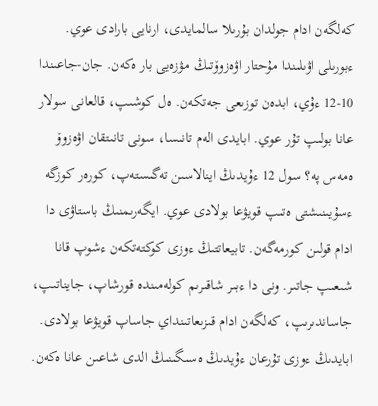كەلگەن ادام جولدان بۇرىلا سالمايدى، ارنايى بارادى عوي. ءبورىلى اۋىلىندا مۇحتار اۋەزوۆتىڭ مۋزەيى بار ەكەن. جان-جاعىندا 10-12 ءۇي، ابدەن توزىعى جەتكەن. ەل كوشىپ، قالعانى سولار عانا بولىپ تۇر عوي. ابايدى الەم تانىسا، سونى تانىتقان اۋەزوۆ ەمەس پە؟ سول 12 ءۇيدىڭ اينالاسىن تەگىستەپ، كورەر كوزگە ءسۇيىنىشتى ەتىپ قويۋعا بولادى عوي. ايگەرىمنىڭ باستاۋى دا ادام قولىن كورمەگەن. تابيعاتتىڭ ءوزى كوكتەتكەن ءشوپ قانا شىعىپ جاتىر. ونى دا ءبىر شاقىرىم كولەمىندە قورشاپ، جايناتىپ، جاساندىرىپ، كەلگەن ادام قىزىعاتىنداي جاساپ قويۋعا بولادى. ابايدىڭ ءوزى تۇرعان ءۇيدىڭ ەسىگىنىڭ الدى شاعىن عانا ەكەن.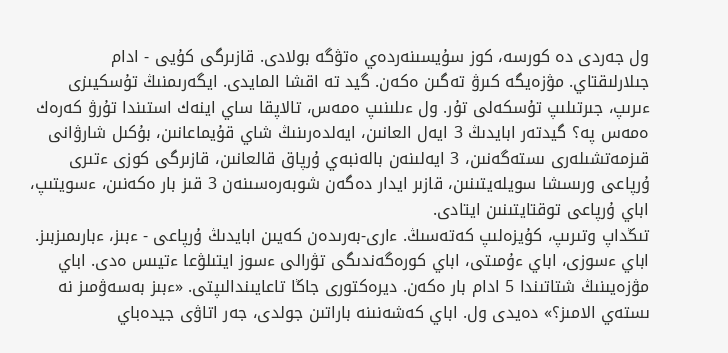ول جەردى دە كورسە، كوز سۇيسىنەردەي ەتۋگە بولادى. قازىرگى كۇيى - ادام جىلارلىقتاي. مۋزەيگە كىرۋ تەگىن ەكەن. گيد تە اقشا المايدى. ايگەرىمنىڭ تۇسكيىزى ءىرىپ، جىرتىلىپ تۇسكەلى تۇر. ول ءىلىنىپ ەمەس، تالاپقا ساي اينەك استىندا تۇرۋ كەرەك ەمەس پە؟ گيدتەر ابايدىڭ 3 ايەل العانىن، ايەلدەرىنىڭ شاي قۇيماعانىن، بۇكىل شارۋانى قىزمەتشىلەرى ىستەگەنىن، 3 ايەلىنەن بالەنبەي ۇرپاق قالعانىن، قازىرگى كوزى ءتىرى ۇرپاعى ورىسشا سويلەيتىنىن، قازىر ايدار دەگەن شوبەرەسىنەن 3 قىز بار ەكەنىن، ءسويتىپ، اباي ۇرپاعى توقتايتىنىن ايتادى.
تىڭداپ وتىرىپ، كۇيزەلىپ كەتەسىڭ. ءارى-بەرىدەن كەيىن ابايدىڭ ۇرپاعى - ءبىز، ءبارىمىزبىز. اباي ءسوزى، اباي ءۇمىتى، اباي كورەگەندىگى تۋرالى ءسوز ايتىلۋعا ءتيىس ەدى. اباي مۋزەيىنىڭ شتاتىندا 5 ادام بار ەكەن. ديرەكتورى جاڭا تاعايىندالىپتى. «ءبىز بەسەۋمىز نە ىستەي الامىز؟» دەيدى ول. اباي كەشەنىنە باراتىن جولدى، جەر اتاۋى جيدەباي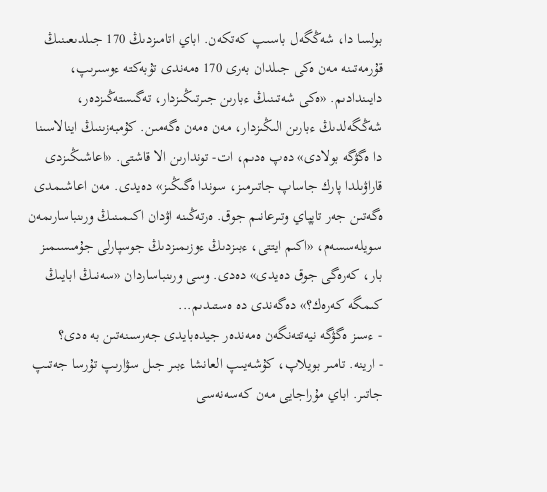بولسا دا، شەڭگەل باسىپ كەتكەن. اباي اتامىزدىڭ 170 جىلدىعىنىڭ قۇرمەتىنە مەن ەكى جىلدان بەرى 170 ەمەندى تۇبەكتە ءوسىرىپ، دايىندادىم. «ەكى شەتىنىڭ ءبارىن جىرتىڭىزدار، تەگىستەڭىزدەر، شەڭگەلدىڭ ءبارىن الىڭىزدار، مەن ەمەن ەگەمىن. كۇمبەزىنىڭ اينالاسىنا دا ەگۋگە بولادى» دەپ ەدىم، ات- توندارىن الا قاشتى. «اعاشىڭىزدى قاراۋىلدا پارك جاساپ جاتىرمىز، سوندا ەگىڭىز» دەيدى. مەن اعاشىمدى ەگەتىن جەر تاپپاي وتىرعانىم جوق. ەرتەڭىنە اۋدان اكىمىنىڭ ورىنباسارىمەن سويلەسسەم، «اكىم ايتتى، ءبىزدىڭ ءوزىمىزدىڭ جوسپارلى جۇمىسىمىز بار، كەرەگى جوق دەيدى» دەدى. وسى ورىنباساردان «سەنىڭ ابايىڭ كىمگە كەرەك؟» دەگەندى دە ەستىدىم...
- ءسىز ەگۋگە نيەتتەنگەن ەمەندەر جيدەبايدى جەرسىنەتىن بە ەدى؟
- ارينە. تامىر بويلاپ، كۇشەيىپ العانشا ءبىر جىل سۋارىپ تۇرسا جەتىپ جاتىر. اباي مۇراجايى مەن كەسەنەسى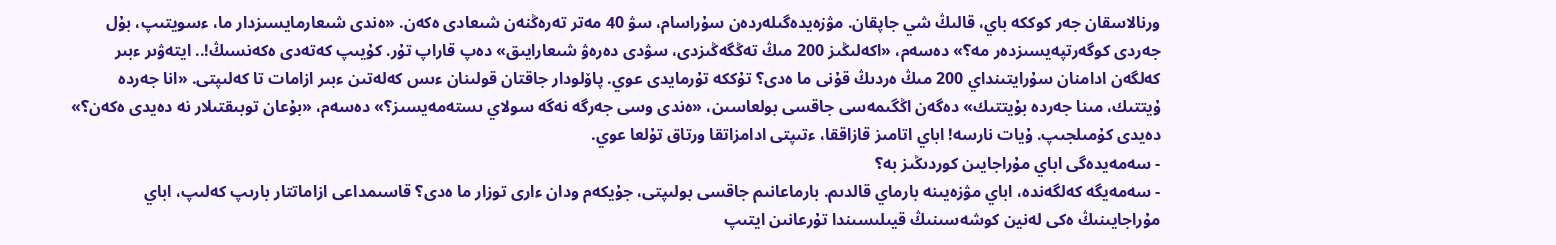ورنالاسقان جەر كوككە باي، قالىڭ شي جاپقان. مۋزەيدەگىلەردەن سۇراسام، سۋ 40 مەتر تەرەڭنەن شىعادى ەكەن. «ەندى شىعارمايسىزدار ما، ءسويتىپ، بۇل جەردى كوگەرتپەيسىزدەر مە؟» دەسەم، «اكەلىڭىز 200 مىڭ تەڭگەڭىزدى، سۋدى دەرەۋ شىعارايىق» دەپ قاراپ تۇر. كۇيىپ كەتەدى ەكەنسىڭ!.. ايتەۋىر ءبىر كەلگەن ادامنان سۇرايتىنداي 200 مىڭ ەردىڭ قۇنى ما ەدى؟ تۇككە تۇرمايدى عوي. پاۆلودار جاقتان قولىنان ءىس كەلەتىن ءبىر ازامات تا كەلىپتى. «انا جەردە ۇيتتىك، مىنا جەردە بۇيتتىك» دەگەن اڭگىمەسى جاقسى بولعاسىن، «ەندى وسى جەرگە نەگە سولاي ىستەمەيسىز؟» دەسەم، «بۇعان توبىقتىلار نە دەيدى ەكەن؟» دەيدى كۇمىلجىپ. ۇيات نارسە! اباي اتامىز قازاققا، ءتىپتى ادامزاتقا ورتاق تۇلعا عوي.
- سەمەيدەگى اباي مۇراجايىن كوردىڭىز بە؟
- سەمەيگە كەلگەندە، اباي مۋزەيىنە بارماي قالدىم. بارماعانىم جاقسى بولىپتى، جۇيكەم ودان ءارى توزار ما ەدى؟ قاسىمداعى ازاماتتار بارىپ كەلىپ، اباي مۇراجايىنىڭ ەكى لەنين كوشەسىنىڭ قيىلىسىندا تۇرعانىن ايتىپ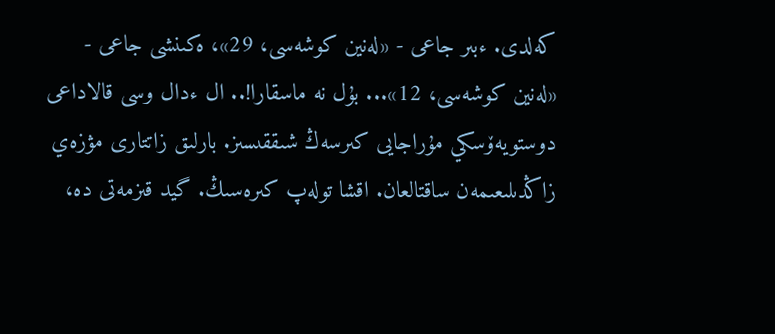كەلدى. ءبىر جاعى - «لەنين كوشەسى، 29»، ەكىنشى جاعى - «لەنين كوشەسى، 12»... بۇل نە ماسقارا!.. ال ءدال وسى قالاداعى دوستويەۆسكي مۇراجايى كىرسەڭ شىققىسىز. بارلىق زاتتارى مۋزەي زاڭدىلىعىمەن ساقتالعان. اقشا تولەپ كىرەسىڭ. گيد قىزمەتى دە،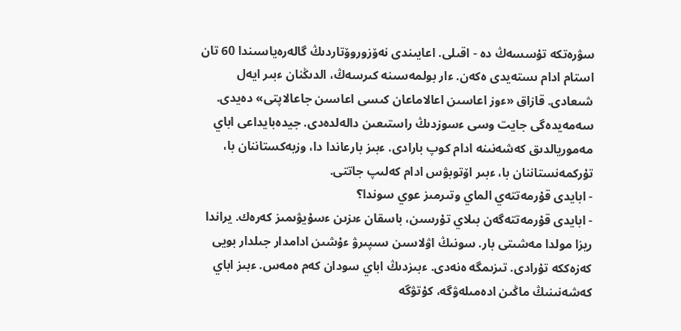سۋرەتكە تۇسسەڭ دە - اقىلى. اعايىندى نەۆزوروۆتاردىڭ گالەرەياسىندا 60 تان استام ادام ىستەيدى ەكەن. ءار بولمەسىنە كىرسەڭ، الدىڭنان ءبىر ايەل شىعادى. قازاق «ءوز اعاسىن اعالاماعان كىسى اعاسىن جاعالاپتى» دەيدى. سەمەيدەگى جايت وسى ءسوزدىڭ راستىعىن دالەلدەدى. جيدەبايداعى اباي مەموريالدىق كەشەنىنە ادام كوپ بارادى. ءبىز بارعاندا دا، وزبەكستاننان با، تۇركمەنستاننان با، ءبىر اۆتوبۋس ادام كەلىپ جاتتى.
- ابايدى قۇرمەتتەي الماي وتىرمىز عوي سوندا؟
- ابايدى قۇرمەتتەگەن بىلاي تۇرسىن، باسقان ءىزىن ءسۇيۋىمىز كەرەك. يراندا ريزا مولدا مەشىتى بار. سونىڭ اۋلاسىن سىپىرۋ ءۇشىن ادامدار جىلدار بويى كەزەككە تۇرادى. تىزىمگە ەنەدى. ءبىزدىڭ اباي سودان كەم ەمەس. ءبىز اباي كەشەنىنىڭ ماڭىن ادەمىلەۋگە، كۇتۋگە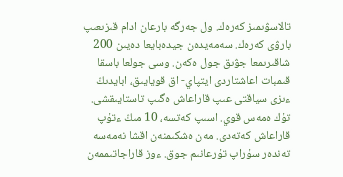تالاسۋىمىز كەرەك. ول جەرگە بارعان ادام قىزىعىپ بارۋى كەرەك. سەمەيدەن جيدەبايعا دەيىن 200 شاقىرىمعا جۋىق جول ەكەن. وسى جولعا باسقا قىمبات اعاشتاردى ايتپاي- اق قويايىق، ابايدىڭ ءىزى سياقتى عىپ قاراعاش ەگىپ تاستايىقشى. تۇك ەمەس قوي. اسىپ كەتسە، 10 مىڭ ءتۇپ قاراعاش كەتەدى. مەن ەشكىمنەن اقشا نەمەسە تەندەر سۇراپ تۇرعانىم جوق. ءوز قاراجاتىممەن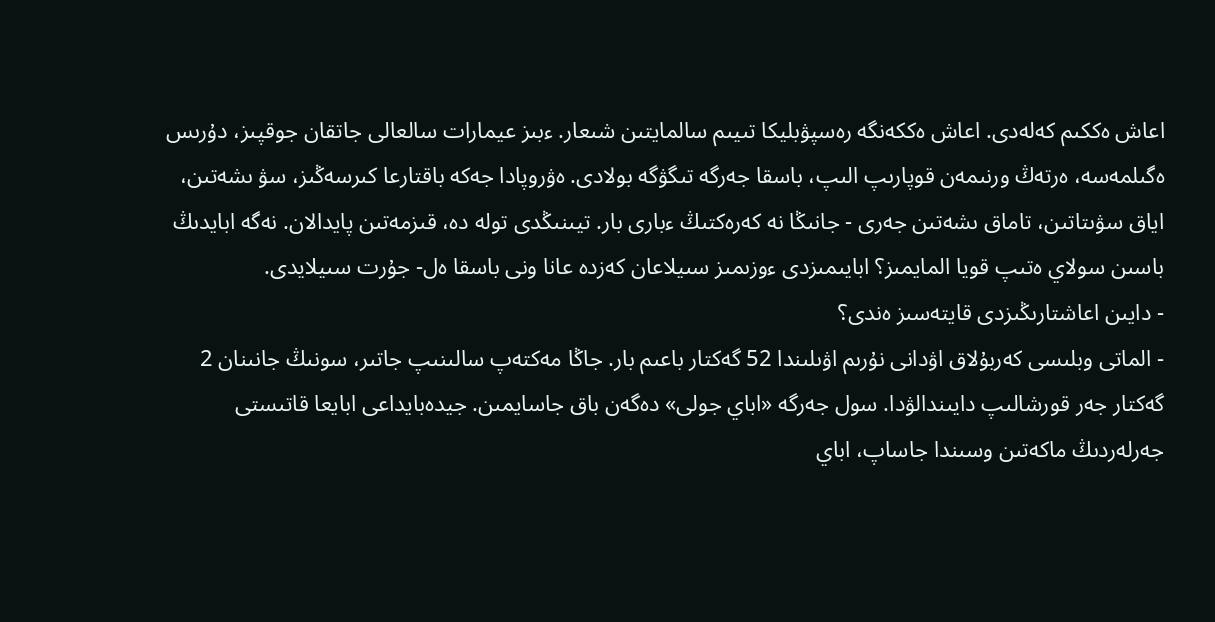اعاش ەككىم كەلەدى. اعاش ەككەنگە رەسپۋبليكا تىيىم سالمايتىن شىعار. ءبىز عيمارات سالعالى جاتقان جوقپىز، دۇرىس ەگىلمەسە، ەرتەڭ ورنىمەن قوپارىپ الىپ، باسقا جەرگە تىگۋگە بولادى. ەۋروپادا جەكە باقتارعا كىرسەڭىز، سۋ ىشەتىن، اياق سۋىتاتىن، تاماق ىشەتىن جەرى - جانىڭا نە كەرەكتىڭ ءبارى بار. تيىنىڭدى تولە دە، قىزمەتىن پايدالان. نەگە ابايدىڭ باسىن سولاي ەتىپ قويا المايمىز؟ ابايىمىزدى ءوزىمىز سىيلاعان كەزدە عانا ونى باسقا ەل- جۇرت سىيلايدى.
- دايىن اعاشتارىڭىزدى قايتەسىز ەندى؟
- الماتى وبلىسى كەربۇلاق اۋدانى نۇرىم اۋىلىندا 52 گەكتار باعىم بار. جاڭا مەكتەپ سالىنىپ جاتىر، سونىڭ جانىنان 2 گەكتار جەر قورشالىپ دايىندالۋدا. سول جەرگە «اباي جولى» دەگەن باق جاسايمىن. جيدەبايداعى ابايعا قاتىستى جەرلەردىڭ ماكەتىن وسىندا جاساپ، اباي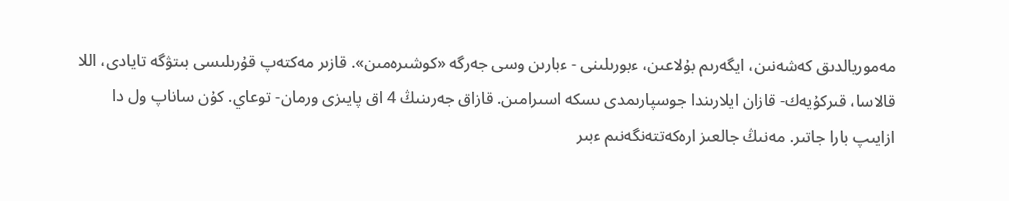مەموريالدىق كەشەنىن، ايگەرىم بۇلاعىن، ءبورىلىنى - ءبارىن وسى جەرگە «كوشىرەمىن». قازىر مەكتەپ قۇرىلىسى بىتۋگە تايادى، اللا قالاسا، قىركۇيەك- قازان ايلارىندا جوسپارىمدى ىسكە اسىرامىن. قازاق جەرىنىڭ 4 اق پايىزى ورمان- توعاي. كۇن ساناپ ول دا ازايىپ بارا جاتىر. مەنىڭ جالعىز ارەكەتتەنگەنىم ءبىر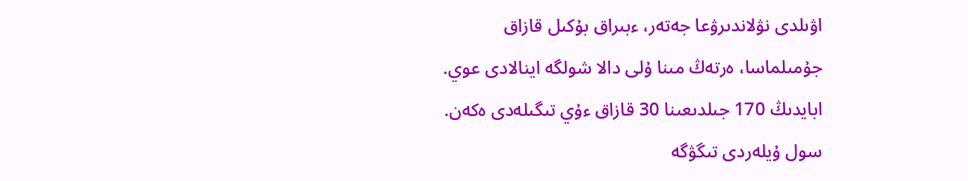اۋىلدى نۋلاندىرۋعا جەتەر، ءبىراق بۇكىل قازاق جۇمىلماسا، ەرتەڭ مىنا ۇلى دالا شولگە اينالادى عوي.
ابايدىڭ 170 جىلدىعىنا 30 قازاق ءۇي تىگىلەدى ەكەن. سول ۇيلەردى تىگۋگە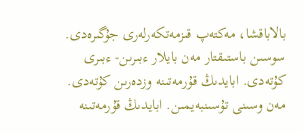بالاباقشا، مەكتەپ قىزمەتكەرلەرى جۇگىرەدى. سوسىن باستىقتار مەن بايلار ءبىرىن- ءبىرى كۇتەدى. ابايدىڭ قۇرمەتىنە وزدەرىن كۇتەدى. مەن وسىنى تۇسىنبەيمىن. ابايدىڭ قۇرمەتىنە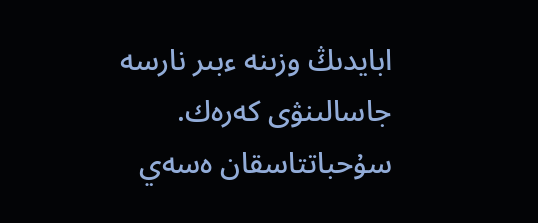ابايدىڭ وزىنە ءبىر نارسە جاسالىنۋى كەرەك.
سۇحباتتاسقان ەسەي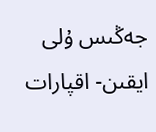جەڭىس ۇلى
ايقىن- اقپارات